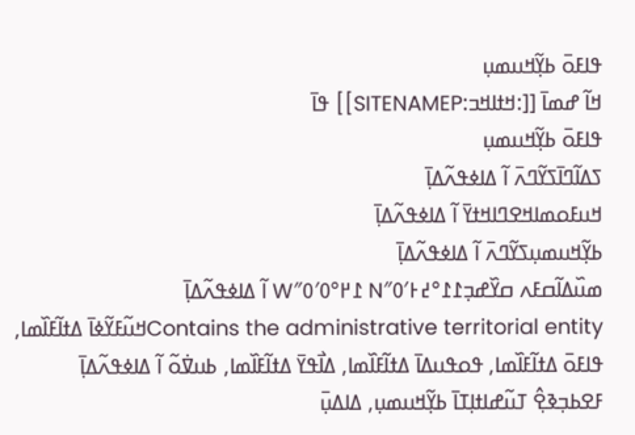ߟߊߓߋ߫ ߕߌ߲߬ߞߎߘߎ߲
ߞߊ߬ ߝߘߊ߫ [[:ߞߙߊߞߏ:SITENAMEP]] ߟߊ߫
ߟߊߓߋ߫ ߕߌ߲߬ߞߎߘߎ߲
ߖߡߊ߬ߣߊ߫ߖߌ߬ߣߍ߫ ߊ߬ ߡߊߦߟߍ߬ߡߊ߲߫
ߞߎߓߋߘߊߞߐߣߊߞߙߌ߫ ߊ߬ ߡߊߦߟߍ߬ߡߊ߲߫
ߕߌ߲߬ߞߎߘߎ߲ߖߌ߬ߣߍ߫ ߊ߬ ߡߊߦߟߍ߬ߡߊ߲߫
ߘߎ߰ߡߊ߬ߛߓߍ ߛߌ߰ߝߏ߲߁߁°߄߅′߀″N ߁߂°߀′߀″W ߊ߬ ߡߊߦߟߍ߬ߡߊ߲߫
Contains the administrative territorial entityߞߎ߬ߓߌ߬ߦߊ߫ ߡߙߊ߬ߓߊ߰ߘߊ, ߟߊߓߋ߫ ߡߙߊ߬ߓߊ߰ߘߊ, ߟߋߟߎߡߊ߫ ߡߙߊ߬ߓߊ߰ߘߊ, ߡߊ߯ߟߌ߫ ߡߙߊ߬ߓߊ߰ߘߊ, ߕߎߜ߭ߋ߬ ߊ߬ ߡߊߦߟߍ߬ߡߊ߲߫
ߓߐߕߏ߲ߢߐ߲߮ ߠߎ߬ߝߊߙߊ߲ߠߊ߫ ߕߌ߲߬ߞߎߘߎ߲, ߡߊߡߎ߲߫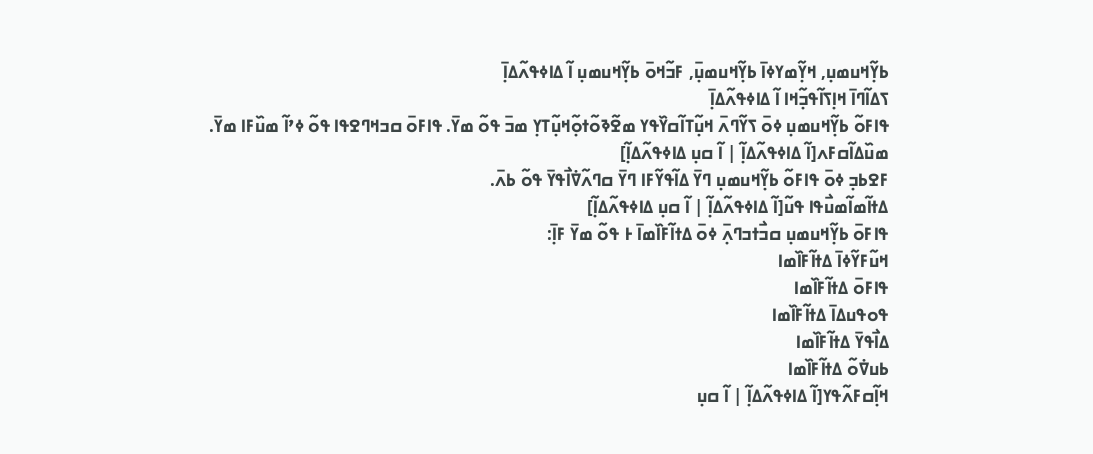ߕߌ߲߬ߞߎߘߎ߲, ߞߌ߲߬ߘߌߦߊ߫ ߕߌ߲߬ߞߎߘߎ߲߫, ߓߏ߬ߞߋ߫ ߕߌ߲߬ߞߎߘߎ߲ ߊ߬ ߡߊߦߟߍ߬ߡߊ߲߫
ߖߡߊ߬ߣߊ߫ ߞߊ߲ߖߊ߬ߟߏ߲߬ߞߊ ߊ߬ ߡߊߦߟߍ߬ߡߊ߲߫
ߟߊߓߋ߬ ߕߌ߲߬ߞߎߘߎ߲ ߦߋ߫ ߖߌ߬ߣߍ߫ ߞߎ߲߬ߠߊ߬ߛߌ߰ߟߌ ߘߐ߬ߢߋ߬ߙߋ߲߬ߞߎ߲߬ߠߌ߲ ߘߏ߫ ߟߋ߬ ߘߌ߫. ߟߊߓߋ߫ ߛߏߞߣߐߟߊ ߟߋ߬ ߦߴߊ߬ ߘߎ߰ߓߊ ߘߌ߫.
ߘߎ߰ߡߊ߬ߛߓߍ[ߊ߬ ߡߊߦߟߍ߬ߡߊ߲߬ | ߊ߬ ߛߎ߲ ߡߊߦߟߍ߬ߡߊ߲߬]
ߓߐߕߏ߲ ߦߋ߫ ߟߊߓߋ߬ ߕߌ߲߬ߞߎߘߎ߲ ߣߌ߫ ߡߊ߬ߟߌ߬ߓߊ ߣߌ߫ ߛߣߍ߬ߜ߭ߊ߯ߟߌ߫ ߟߋ߬ ߕߍ߫.
ߡߙߊ߬ߘߊ߬ߘߎ߯ߟߊ ߟߎ߬[ߊ߬ ߡߊߦߟߍ߬ߡߊ߲߬ | ߊ߬ ߛߎ߲ ߡߊߦߟߍ߬ߡߊ߲߬]
ߟߊߓߋ߫ ߕߌ߲߬ߞߎߘߎ߲ ߛߏ߯ߙߏߣߍ߲߫ ߦߋ߫ ߡߙߊ߬ߓߊ߰ߘߊ߫ ߅ ߟߋ߬ ߘߌ߫ ߓߊ߲߫:
ߞߎ߬ߓߌ߬ߦߊ߫ ߡߙߊ߬ߓߊ߰ߘߊ
ߟߊߓߋ߫ ߡߙߊ߬ߓߊ߰ߘߊ
ߟߋߟߎߡߊ߫ ߡߙߊ߬ߓߊ߰ߘߊ
ߡߊ߯ߟߌ߫ ߡߙߊ߬ߓߊ߰ߘߊ
ߕߎߜ߭ߋ߬ ߡߙߊ߬ߓߊ߰ߘߊ
ߞߊ߲߬ߛߓߍ߬ߟߌ[ߊ߬ ߡߊߦߟߍ߬ߡߊ߲߬ | ߊ߬ ߛߎ߲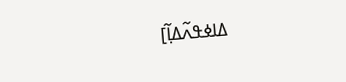ߡߊߦߟߍ߬ߡߊ߲߬]